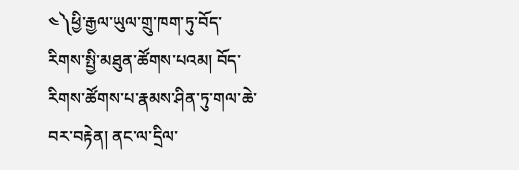༤༽ཕྱི་རྒྱལ་ཡུལ་གྲུ་ཁག་ཏུ་བོད་རིགས་སྤྱི་མཐུན་ཚོགས་པའམ། བོད་རིགས་ཚོགས་པ་རྣམས་ཤིན་ཏུ་གལ་ཆེ་བར་བརྟེན། ནང་ལ་དྲིལ་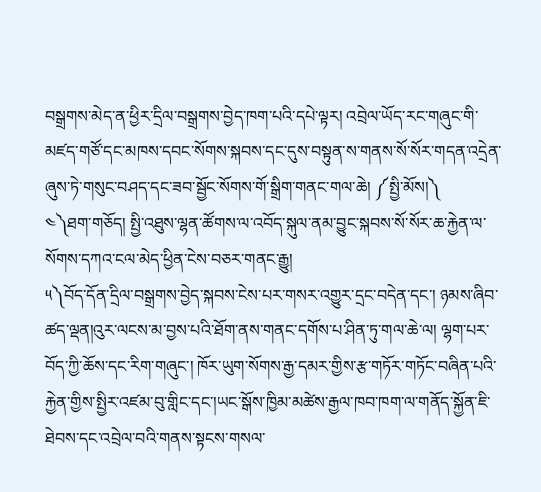བསྒྲགས་མེད་ན་ཕྱིར་དྲིལ་བསྒྲགས་བྱེད་ཁག་པའི་དཔེ་ལྟར། འབྲེལ་ཡོད་རང་གཞུང་གི་མཛད་གཙོ་དང་མཁས་དབང་སོགས་སྐབས་དང་དུས་བསྟུན་ས་གནས་སོ་སོར་གདན་འདྲེན་ཞུས་ཏེ་གསུང་བཤད་དང་ཟབ་སྦྱོང་སོགས་གོ་སྒྲིག་གནང་གལ་ཆེ། ༼སྤྱི་མོས།༽
༤༽ཐག་གཅོད། སྤྱི་འཐུས་ལྷན་ཚོགས་ལ་འབོད་སྐུལ་ནམ་བྱུང་སྐབས་སོ་སོར་ཆ་རྐྱེན་ལ་སོགས་དཀའ་ངལ་མེད་ཕྱིན་ངེས་བཅར་གནང་རྒྱུ།
༥༽བོད་དོན་དྲིལ་བསྒྲགས་བྱེད་སྐབས་ངེས་པར་གསར་འགྱུར་དྲང་བདེན་དང་། ཉམས་ཞིབ་ཚད་ལྡན།འུར་ལངས་མ་བྱས་པའི་ཐོག་ནས་གནང་དགོས་པ་ཤིན་ཏུ་གལ་ཆེ་ལ། ལྷག་པར་བོད་ཀྱི་ཆོས་དང་རིག་གཞུང་། ཁོར་ཡུག་སོགས་རྒྱ་དམར་གྱིས་རྩ་གཏོར་གཏོང་བཞིན་པའི་རྐྱེན་གྱིས་སྤྱིར་འཛམ་བུ་གླིང་དང་།ཡང་སྒོས་ཁྱིམ་མཚེས་རྒྱལ་ཁབ་ཁག་ལ་གནོད་སྐྱོན་ཇི་ཐེབས་དང་འབྲེལ་བའི་གནས་སྟངས་གསལ་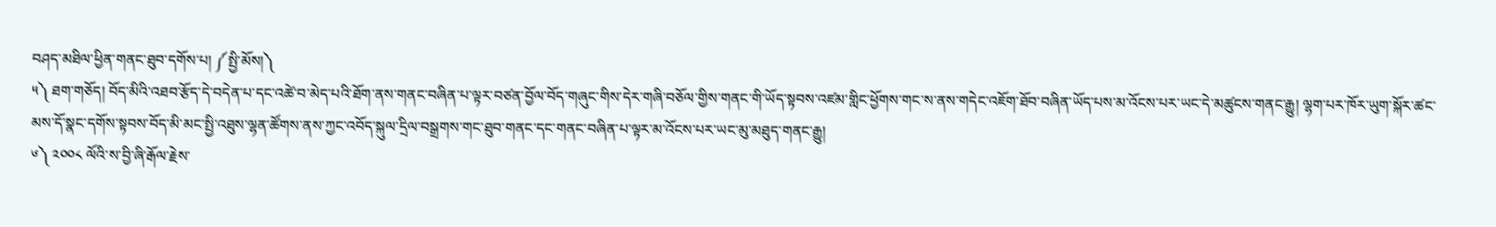བཤད་མཐིལ་ཕྱིན་གནང་ཐུབ་དགོས་པ། ༼སྤྱི་མོས།༽
༥༽ ཐག་གཅོད། བོད་མིའི་འཐབ་རྩོད་དེ་བདེན་པ་དང་འཚེ་བ་མེད་པའི་ཐོག་ནས་གནང་བཞིན་པ་ལྟར་བཙན་བྱོལ་བོད་གཞུང་གིས་དེར་གཞི་བཅོལ་གྱིས་གནང་གི་ཡོད་སྟབས་འཛམ་གླིང་ཕྱོགས་གང་ས་ནས་གདེང་འཇོག་ཐོབ་བཞིན་ཡོད་པས་མ་འོངས་པར་ཡང་དེ་མཚུངས་གནང་རྒྱུ། ལྷག་པར་ཁོར་ཡུག་སྐོར་ཚང་མས་དོ་སྣང་དགོས་སྟབས་བོད་མི་མང་སྤྱི་འཐུས་ལྷན་ཚོགས་ནས་ཀྱང་འབོད་སྐུལ་དྲིལ་བསྒྲགས་གང་ཐུབ་གནང་དང་གནང་བཞིན་པ་ལྟར་མ་འོངས་པར་ཡང་མུ་མཐུད་གནང་རྒྱུ།
༦༽ ༢༠༠༨ ལོའི་ས་བྱི་ཞི་རྒོལ་རྗེས་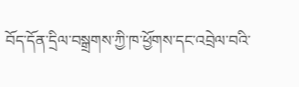བོད་དོན་དྲིལ་བསྒྲགས་ཀྱི་ཁ་ཕྱོགས་དང་འབྲེལ་བའི་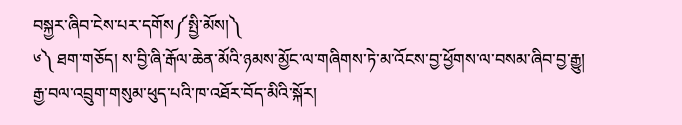བསྐྱར་ཞིབ་ངེས་པར་དགོས༼སྤྱི་མོས།༽
༦༽ ཐག་གཅོད། ས་བྱི་ཞི་རྒོལ་ཆེན་མོའི་ཉམས་མྱོང་ལ་གཞིགས་ཏེ་མ་འོངས་བྱ་ཕྱོགས་ལ་བསམ་ཞིབ་བྱ་རྒྱུ།
རྒྱ་བལ་འབྲུག་གསུམ་ཕུད་པའི་ཁ་འཐོར་བོད་མིའི་སྐོར།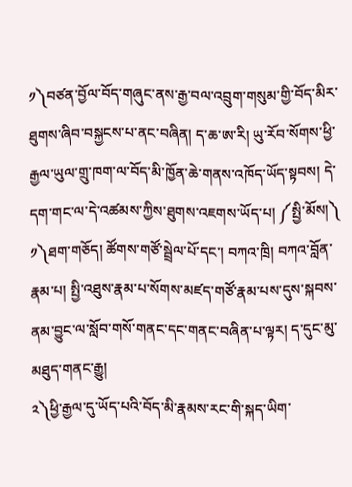༡༽བཙན་བྱོལ་བོད་གཞུང་ནས་རྒྱ་བལ་འབྲུག་གསུམ་གྱི་བོད་མིར་ཐུགས་ཞིབ་བསྐྱངས་པ་ནང་བཞིན། ད་ཆ་ཨ་རི། ཡུ་རོབ་སོགས་ཕྱི་རྒྱལ་ཡུལ་གྲུ་ཁག་ལ་བོད་མི་ཁྱོན་ཆེ་གནས་འཁོད་ཡོད་སྟབས། དེ་དག་གང་ལ་དེ་འཚམས་ཀྱིས་ཐུགས་འཇགས་ཡོད་པ། ༼སྤྱི་མོས།༽
༡༽ཐག་གཅོད། ཚོགས་གཙོ་སྦྲེལ་པོ་དང་། བཀའ་ཁྲི། བཀའ་བློན་རྣམ་པ། སྤྱི་འཐུས་རྣམ་པ་སོགས་མཛད་གཙོ་རྣམ་པས་དུས་སྐབས་ནམ་བྱུང་ལ་སློབ་གསོ་གནང་དང་གནང་བཞིན་པ་ལྟར། ད་དུང་མུ་མཐུད་གནང་རྒྱུ།
༢༽ཕྱི་རྒྱལ་དུ་ཡོད་པའི་བོད་མི་རྣམས་རང་གི་སྐད་ཡིག་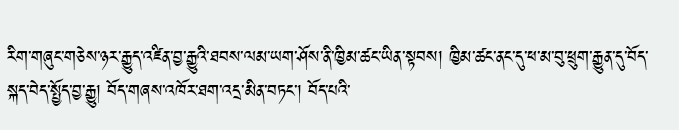རིག་གཞུང་གཅེས་ཉར་རྒྱུད་འཛིན་བྱ་རྒྱུའི་ཐབས་ལམ་ཡག་ཤོས་ནི་ཁྱིམ་ཚང་ཡིན་སྟབས། ཁྱིམ་ཚང་ནང་དུ་ཕ་མ་བུ་ཕྲུག་རྒྱུན་དུ་བོད་སྐད་བེད་སྤྱོད་བྱ་རྒྱུ། བོད་གཞས་འཁོར་ཐག་འདྲ་མིན་བཏང་། བོད་པའི་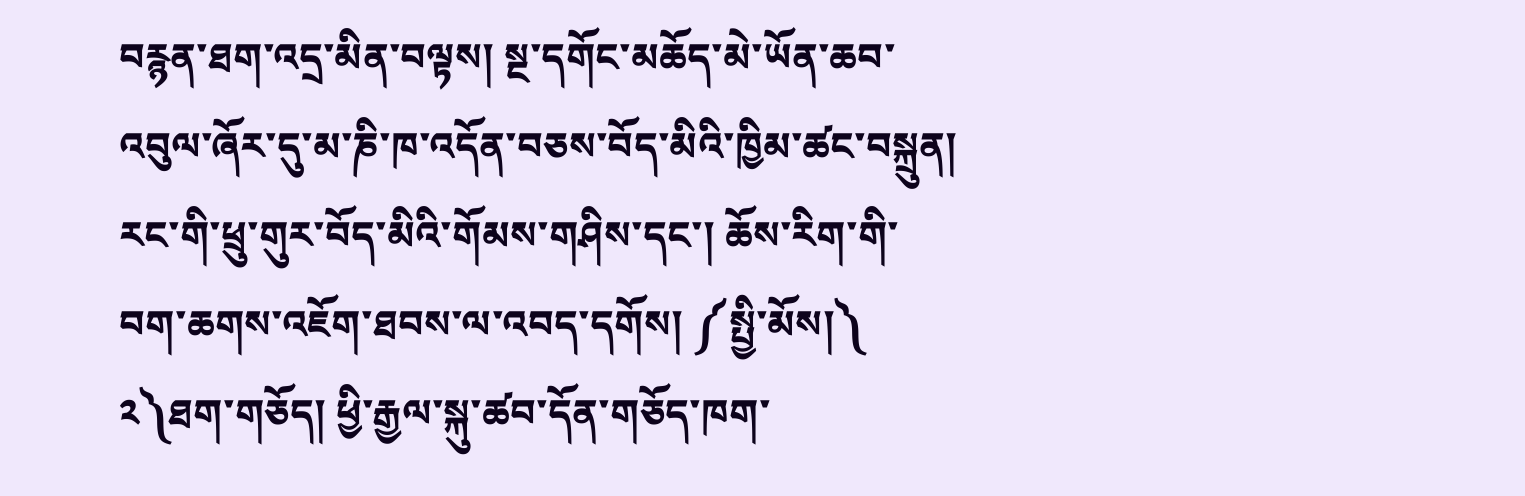བརྙན་ཐག་འདྲ་མིན་བལྟས། སྔ་དགོང་མཆོད་མེ་ཡོན་ཆབ་འབུལ་ཞོར་དུ་མ་ཎི་ཁ་འདོན་བཅས་བོད་མིའི་ཁྱིམ་ཚང་བསྐྲུན། རང་གི་ཕྲུ་གུར་བོད་མིའི་གོམས་གཤིས་དང་། ཆོས་རིག་གི་བག་ཆགས་འཇོག་ཐབས་ལ་འབད་དགོས། ༼སྤྱི་མོས།༽
༢༽ཐག་གཅོད། ཕྱི་རྒྱལ་སྐུ་ཚབ་དོན་གཅོད་ཁག་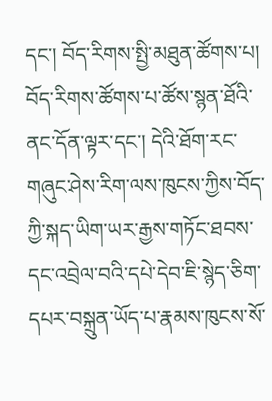དང་། བོད་རིགས་སྤྱི་མཐུན་ཚོགས་པ། བོད་རིགས་ཚོགས་པ་ཚོས་སྙན་ཐོའི་ནང་དོན་ལྟར་དང་། དེའི་ཐོག་རང་གཞུང་ཤེས་རིག་ལས་ཁུངས་ཀྱིས་བོད་ཀྱི་སྐད་ཡིག་ཡར་རྒྱས་གཏོང་ཐབས་དང་འབྲེལ་བའི་དཔེ་དེབ་ཇི་སྙེད་ཅིག་དཔར་བསྐྲུན་ཡོད་པ་རྣམས་ཁུངས་སོ་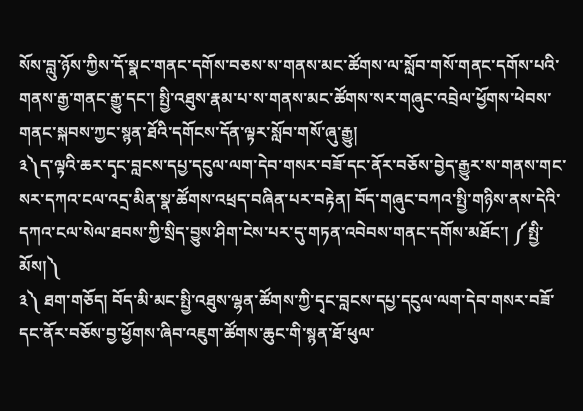སོས་བླུ་ཉོས་ཀྱིས་དོ་སྣང་གནང་དགོས་བཅས་ས་གནས་མང་ཚོགས་ལ་སློབ་གསོ་གནང་དགོས་པའི་གནས་རྒྱ་གནང་རྒྱུ་དང་། སྤྱི་འཐུས་རྣམ་པ་ས་གནས་མང་ཚོགས་སར་གཞུང་འབྲེལ་ཕྱོགས་ཕེབས་གནང་སྐབས་ཀྱང་སྙན་ཐོའི་དགོངས་དོན་ལྟར་སློབ་གསོ་ཞུ་རྒྱུ།
༣༽ད་ལྟའི་ཆར་དྭང་བླངས་དཔྱ་དངུལ་ལག་དེབ་གསར་བཟོ་དང་ནོར་བཅོས་བྱེད་རྒྱུར་ས་གནས་གང་སར་དཀའ་ངལ་འདྲ་མིན་སྣ་ཚོགས་འཕྲད་བཞིན་པར་བརྟེན། བོད་གཞུང་བཀའ་སྤྱི་གཉིས་ནས་དེའི་དཀའ་ངལ་སེལ་ཐབས་ཀྱི་སྲིད་བྱུས་ཤིག་ངེས་པར་དུ་གཏན་འབེབས་གནང་དགོས་མཐོང་། ༼སྤྱི་མོས།༽
༣༽ ཐག་གཅོད། བོད་མི་མང་སྤྱི་འཐུས་ལྷན་ཚོགས་ཀྱི་དྭང་བླངས་དཔྱ་དངུལ་ལག་དེབ་གསར་བཟོ་དང་ནོར་བཅོས་བྱ་ཕྱོགས་ཞིབ་འཇུག་ཚོགས་ཆུང་གི་སྙན་ཐོ་ཕུལ་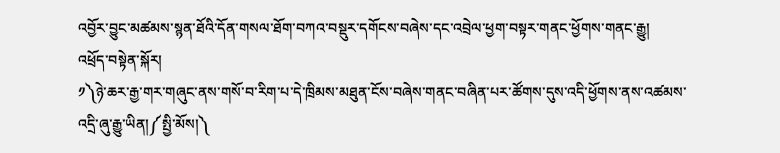འབྱོར་བྱུང་མཚམས་སྙན་ཐོའི་དོན་གསལ་ཐོག་བཀའ་བསྡུར་དགོངས་བཞེས་དང་འབྲེལ་ཕྱག་བསྟར་གནང་ཕྱོགས་གནང་རྒྱུ།
འཕྲོད་བསྟེན་སྐོར།
༡༽ཉེ་ཆར་རྒྱ་གར་གཞུང་ནས་གསོ་བ་རིག་པ་དེ་ཁྲིམས་མཐུན་ངོས་བཞེས་གནང་བཞིན་པར་ཚོགས་དུས་འདི་ཕྱོགས་ནས་འཚམས་འདྲི་ཞུ་རྒྱུ་ཡིན།༼སྤྱི་མོས།༽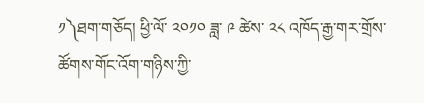༡༽ཐག་གཅོད། ཕྱི་ལོ་ ༢༠༡༠ ཟླ་ ༩ ཚེས་ ༢༨ འཁོད་རྒྱ་གར་གྲོས་ཚོགས་གོང་འོག་གཉིས་ཀྱི་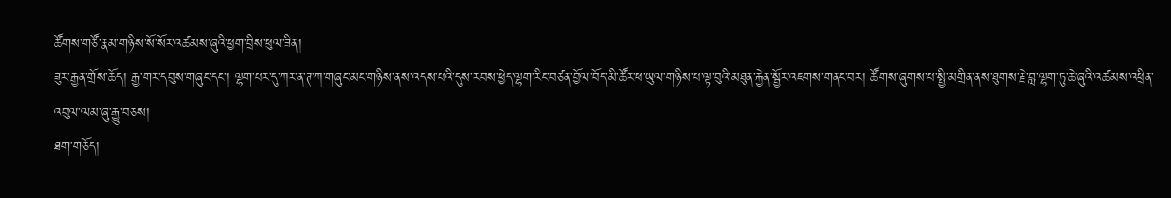ཚོགས་གཙོ་རྣམ་གཉིས་སོ་སོར་འཚམས་ཞུའི་ཕྱག་བྲིས་ཕུལ་ཟིན།
ཟུར་རྒྱན་གྲོས་ཆོད། རྒྱ་གར་དབུས་གཞུང་དང་། ལྷག་པར་དུ་ཀར་ན་ཊ་ཀ་གཞུང་མང་གཉིས་ནས་འདས་པའི་དུས་རབས་ཕྱེད་ལྷག་རིང་བཙན་བྱོལ་བོད་མི་ཚོར་ཕ་ཡུལ་གཉིས་པ་ལྟ་བུའི་མཐུན་རྐྱེན་སྦྱོར་འཇགས་གནང་བར། ཚོགས་ཞུགས་པ་སྤྱི་མགྲིན་ནས་ཐུགས་རྗེ་བླ་ལྷག་ཏུ་ཆེ་ཞུའི་འཚམས་འཕྲིན་འབུལ་ལམ་ཞུ་རྒྱུ་བཅས།
ཐག་གཅོད།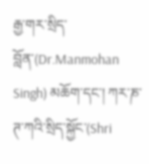རྒྱ་གར་སྲིད་བློན་(Dr.Manmohan Singh) མཆོག་དང་། ཀར་ཎ་ཊ་ཀའི་སྲིད་སྐྱོང་(Shri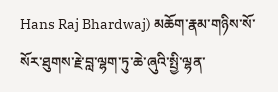Hans Raj Bhardwaj) མཆོག་རྣམ་གཉིས་སོ་སོར་ཐུགས་རྗེ་བླ་ལྷག་ཏུ་ཆེ་ཞུའི་སྤྱི་ལྷན་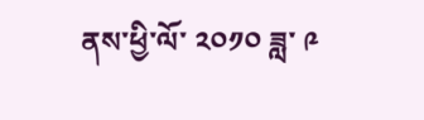ནས་ཕྱི་ལོ་ ༢༠༡༠ ཟླ་ ༩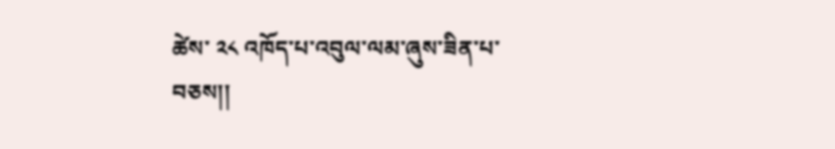ཚེས་ ༢༨ འཁོད་པ་འབུལ་ལམ་ཞུས་ཟིན་པ་བཅས།།